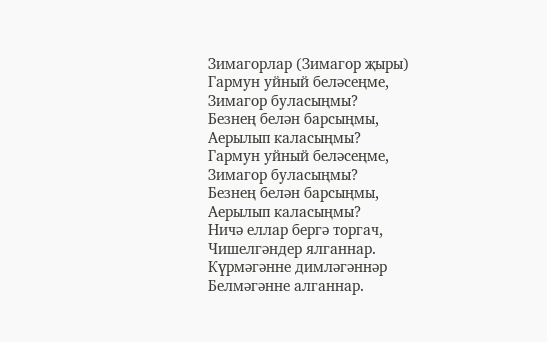Зимагорлар (Зимагор җыры)
Гармун уйный беләсеңме,
Зимагор буласыңмы?
Безнең белән барсыңмы,
Аерылып каласыңмы?
Гармун уйный беләсеңме,
Зимагор буласыңмы?
Безнең белән барсыңмы,
Аерылып каласыңмы?
Ничә еллар бергә торгач,
Чишелгәндер ялганнар.
Күрмәгәнне димләгәннәр
Белмәгәнне алганнар.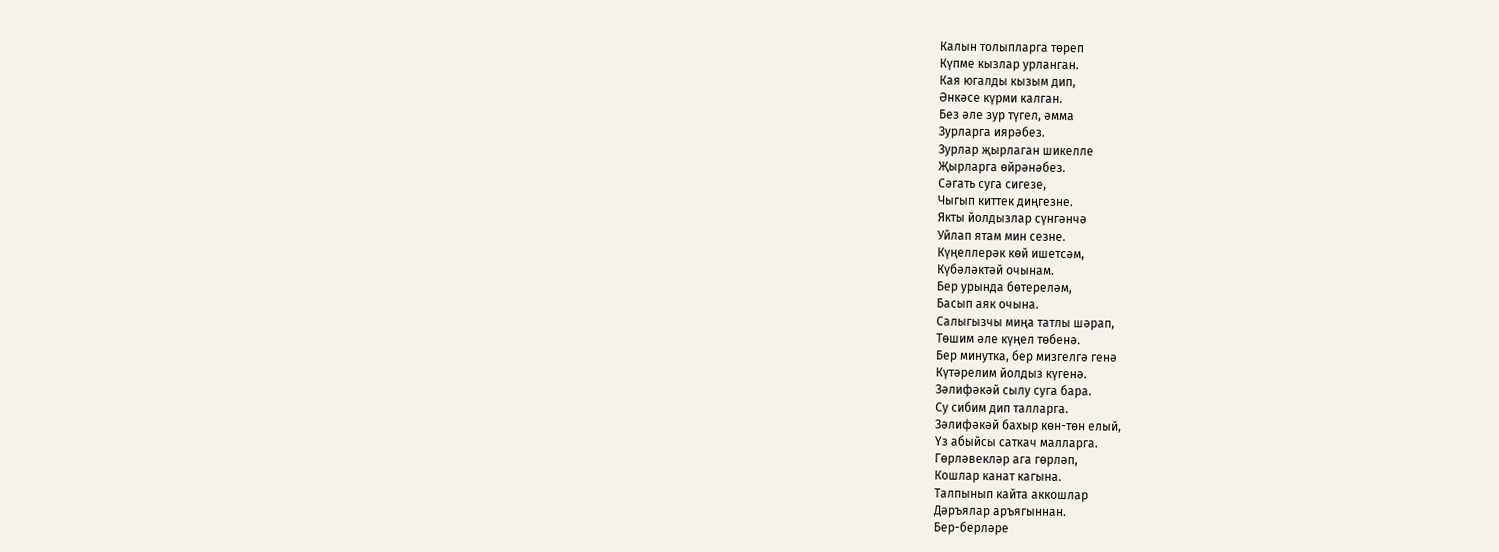Калын толыпларга төреп
Күпме кызлар урланган.
Кая югалды кызым дип,
Әнкәсе күрми калган.
Без әле зур түгел, әмма
Зурларга иярәбез.
Зурлар җырлаган шикелле
Җырларга өйрәнәбез.
Сәгать суга сигезе,
Чыгып киттек диңгезне.
Якты йолдызлар сүнгәнчә
Уйлап ятам мин сезне.
Күңеллерәк көй ишетсәм,
Күбәләктәй очынам.
Бер урында бөтереләм,
Басып аяк очына.
Салыгызчы миңа татлы шәрап,
Төшим әле күңел төбенә.
Бер минутка, бер мизгелгә генә
Күтәрелим йолдыз күгенә.
Зәлифәкәй сылу суга бара.
Су сибим дип талларга.
Зәлифәкәй бахыр көн-төн елый,
Үз абыйсы саткач малларга.
Гөрләвекләр ага гөрләп,
Кошлар канат кагына.
Талпынып кайта аккошлар
Дәръялар аръягыннан.
Бер-берләре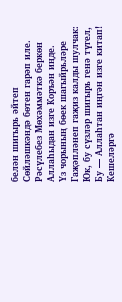белән шигырь әйтеп
Сөйләшкәндә бөтен гарәп иле.
Рәсүлебез Мөхәммәткә беркөн
Аллаһыдан изге Коръән иңде.
Үз чорының бөек шагыйрьләре
Гаҗәпләнеп гаҗиз калды шулчак:
Юк, бу сүзләр шигырь генә түгел,
Бу — Аллаһтан иңгән изге китап!
Кешеләргә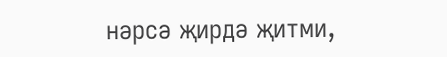нәрсә җирдә җитми,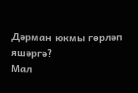Дәрман юкмы гѳрләп яшәргә?
Мал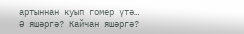артыннан куып гомер үтә…
Ә яшәргә? Кайчан яшәргә?